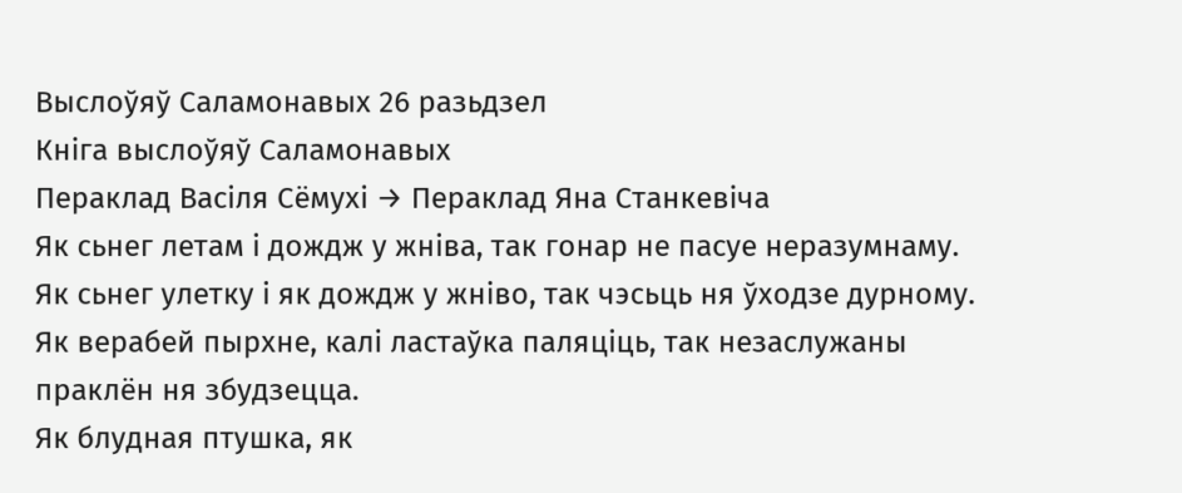Выслоўяў Саламонавых 26 разьдзел
Кніга выслоўяў Саламонавых
Пераклад Васіля Сёмухі → Пераклад Яна Станкевіча
Як сьнег летам і дождж у жніва, так гонар не пасуе неразумнаму.
Як сьнег улетку і як дождж у жніво, так чэсьць ня ўходзе дурному.
Як верабей пырхне, калі ластаўка паляціць, так незаслужаны праклён ня збудзецца.
Як блудная птушка, як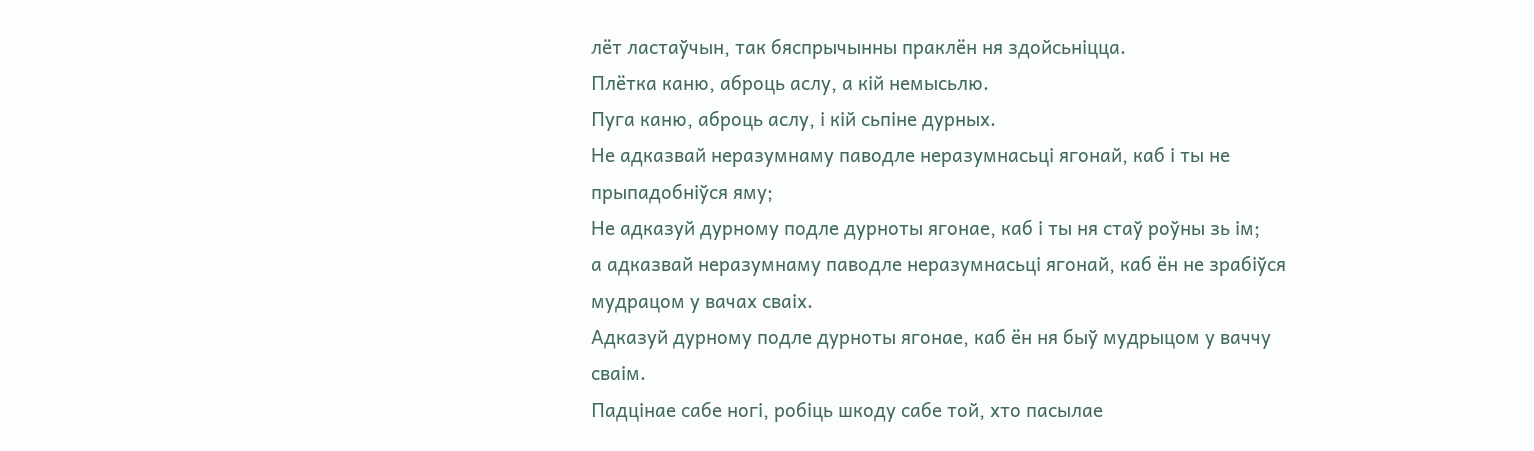лёт ластаўчын, так бяспрычынны праклён ня здойсьніцца.
Плётка каню, аброць аслу, а кій немысьлю.
Пуга каню, аброць аслу, і кій сьпіне дурных.
Не адказвай неразумнаму паводле неразумнасьці ягонай, каб і ты не прыпадобніўся яму;
Не адказуй дурному подле дурноты ягонае, каб і ты ня стаў роўны зь ім;
а адказвай неразумнаму паводле неразумнасьці ягонай, каб ён не зрабіўся мудрацом у вачах сваіх.
Адказуй дурному подле дурноты ягонае, каб ён ня быў мудрыцом у ваччу сваім.
Падцінае сабе ногі, робіць шкоду сабе той, хто пасылае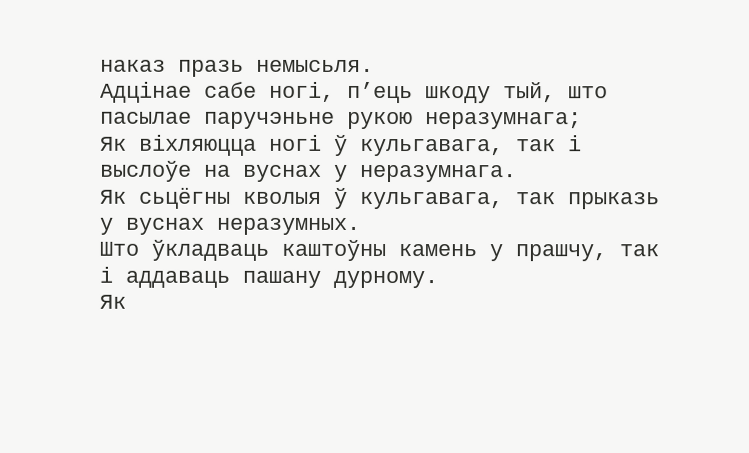наказ празь немысьля.
Адцінае сабе ногі, п’ець шкоду тый, што пасылае паручэньне рукою неразумнага;
Як віхляюцца ногі ў кульгавага, так і выслоўе на вуснах у неразумнага.
Як сьцёгны кволыя ў кульгавага, так прыказь у вуснах неразумных.
Што ўкладваць каштоўны камень у прашчу, так і аддаваць пашану дурному.
Як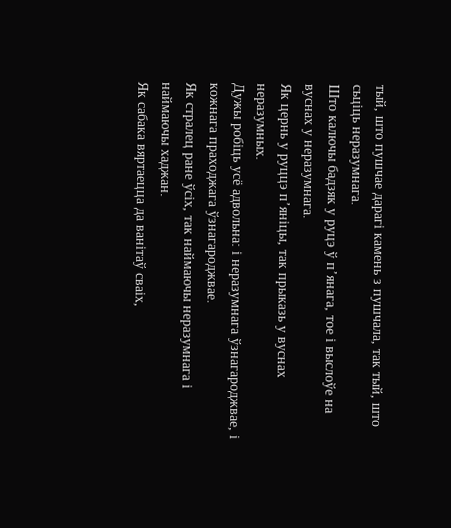тый, што пушчае дарагі камень з пушчала, так тый, што сьціць неразумнага.
Што калючы бадзяк у руцэ ў п’янага, тое і выслоўе на вуснах у неразумнага.
Як цернь у руццэ п’яніцы, так прыказь у вуснах неразумных.
Дужы робіць усё адвольна: і неразумнага ўзнагароджвае, і кожнага праходжага ўзнагароджвае.
Як стралец ране ўсіх, так наймаючы неразумнага і наймаючы хаджан.
Як сабака вяртаецца да ванітаў сваіх,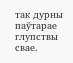так дурны паўтарае глупствы свае.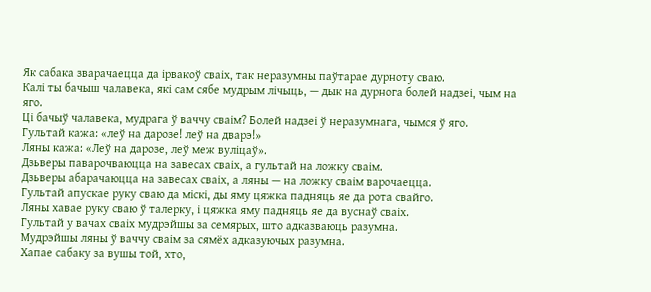Як сабака зварачаецца да ірвакоў сваіх, так неразумны паўтарае дурноту сваю.
Калі ты бачыш чалавека, які сам сябе мудрым лічыць, — дык на дурнога болей надзеі, чым на яго.
Ці бачыў чалавека, мудрага ў ваччу сваім? Болей надзеі ў неразумнага, чымся ў яго.
Гультай кажа: «леў на дарозе! леў на дварэ!»
Ляны кажа: «Леў на дарозе, леў меж вуліцаў».
Дзьверы паварочваюцца на завесах сваіх, а гультай на ложку сваім.
Дзьверы абарачаюцца на завесах сваіх, а ляны — на ложку сваім варочаецца.
Гультай апускае руку сваю да міскі, ды яму цяжка падняць яе да рота свайго.
Ляны хавае руку сваю ў талерку, і цяжка яму падняць яе да вуснаў сваіх.
Гультай у вачах сваіх мудрэйшы за семярых, што адказваюць разумна.
Мудрэйшы ляны ў ваччу сваім за сямёх адказуючых разумна.
Хапае сабаку за вушы той, хто,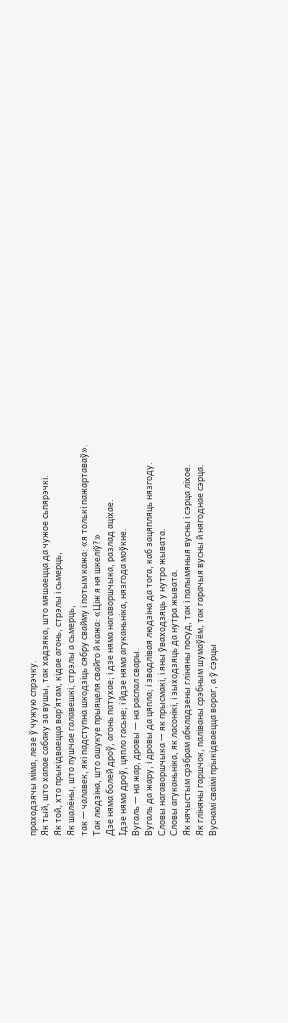праходзячы міма, лезе ў чужую спрэчку.
Як тый, што хапае сабаку за вушы, так хадзяка, што мяшаецца да чужое сьпярэчкі.
Як той, хто прыкідваецца вар’ятам, кідае агонь, стрэлы і сьмерць,
Як шалёны, што пушчае галавешкі, стрэлы а сьмерць,
так — чалавек, які падступна шкодзіць сябру свайму і потым кажа: «я толькі пажартаваў».
Так людзіна, што ашукуе прыяцеля свайго й кажа: «Ціж я ня шкеліў?»
Дзе няма болей дроў, агонь патухае; і дзе няма нагаворшчыка, разлад аціхае.
Ідзе няма дроў, цяпло гасьне; і йдзе няма агуканьніка, нязгода моўкне.
Вугаль — на жар, дровы — на распал свары.
Вугаль да жару, і дровы да цяпла; і звадлівая людзіна да тога, каб зацяпляць нязгоду.
Словы нагаворшчыка — як прысмакі, і яны ўваходзяць у нутро жывата.
Словы агуканьніка, як ласонікі, і зыходзяць да нутра жывата.
Як нячыстым срэбрам абкладзены гліняны посуд, так і палымяныя вусны і сэрца ліхое.
Як гліняны гаршчок, паліваны срэбным шумаўём, так гарачыя вусны й нягоднае сэрца.
Вуснамі сваімі прыкідваецца вораг, а ў сэрцы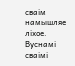сваім намышляе ліхое.
Вуснамі сваімі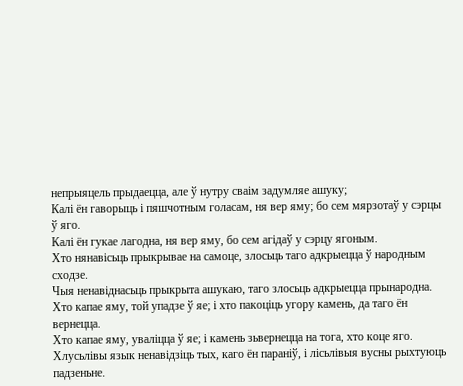непрыяцель прыдаецца, але ў нутру сваім задумляе ашуку;
Калі ён гаворыць і пяшчотным голасам, ня вер яму; бо сем мярзотаў у сэрцы ў яго.
Калі ён гукае лагодна, ня вер яму, бо сем агідаў у сэрцу ягоным.
Хто нянавісьць прыкрывае на самоце, злосьць таго адкрыецца ў народным сходзе.
Чыя ненавіднасьць прыкрыта ашукаю, таго злосьць адкрыецца прынародна.
Хто капае яму, той упадзе ў яе; і хто пакоціць угору камень, да таго ён вернецца.
Хто капае яму, уваліцца ў яе; і камень зьвернецца на тога, хто коце яго.
Хлусьлівы язык ненавідзіць тых, каго ён параніў, і лісьлівыя вусны рыхтуюць падзеньне.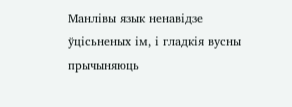Манлівы язык ненавідзе ўцісьненых ім, і гладкія вусны прычыняюць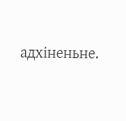адхіненьне.